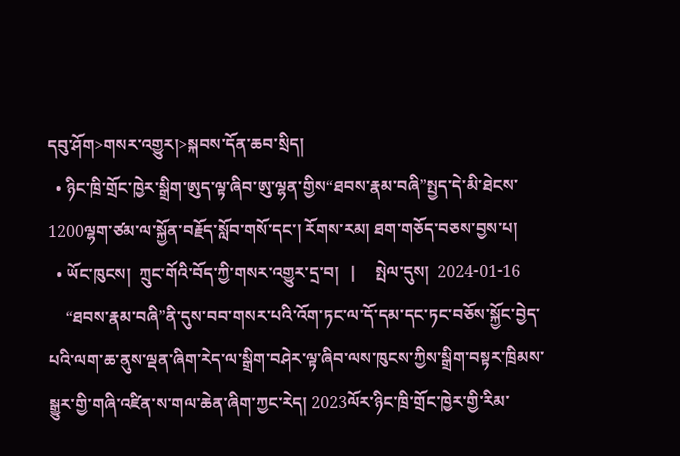དབུ་ཤོག>གསར་འགྱུར།>སྐབས་དོན་ཆབ་སྲིད།
  • ཉིང་ཁྲི་གྲོང་ཁྱེར་སྒྲིག་ཨུད་ལྟ་ཞིབ་ཨུ་ལྷན་གྱིས“ཐབས་རྣམ་བཞི”སྤྱད་དེ་མི་ཐེངས་1200ལྷག་ཙམ་ལ་སྐྱོན་བརྗོད་སློབ་གསོ་དང་། རོགས་རམ། ཐག་གཅོད་བཅས་བྱས་པ།
  • ཡོང་ཁུངས།  ཀྲུང་གོའི་བོད་ཀྱི་གསར་འགྱུར་དྲ་བ།   |     སྤེལ་དུས།  2024-01-16
    “ཐབས་རྣམ་བཞི”ནི་དུས་བབ་གསར་པའི་འོག་ཏང་ལ་དོ་དམ་དང་ཏང་བཅོས་སྐྱོང་བྱེད་པའི་ལག་ཆ་ནུས་ལྡན་ཞིག་རེད་ལ་སྒྲིག་བཤེར་ལྟ་ཞིབ་ལས་ཁུངས་ཀྱིས་སྒྲིག་བསྟར་ཁྲིམས་སྒྱུར་གྱི་གཞི་འཛིན་ས་གལ་ཆེན་ཞིག་ཀྱང་རེད། 2023ལོར་ཉིང་ཁྲི་གྲོང་ཁྱེར་གྱི་རིམ་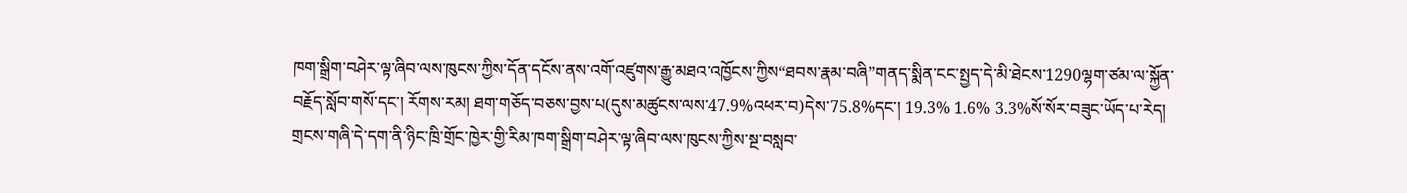ཁག་སྒྲིག་བཤེར་ལྟ་ཞིབ་ལས་ཁུངས་ཀྱིས་དོན་དངོས་ནས་འགོ་འཛུགས་རྒྱུ་མཐའ་འཁྱོངས་ཀྱིས“ཐབས་རྣམ་བཞི”གནད་སྨིན་ངང་སྤྱད་དེ་མི་ཐེངས་1290ལྷག་ཙམ་ལ་སྐྱོན་བརྗོད་སློབ་གསོ་དང་། རོགས་རམ། ཐག་གཅོད་བཅས་བྱས་པ(དུས་མཚུངས་ལས་47.9%འཕར་བ)དེས་75.8%དང་། 19.3% 1.6% 3.3%སོ་སོར་བཟུང་ཡོད་པ་རེད། གྲངས་གཞི་དེ་དག་ནི་ཉིང་ཁྲི་གྲོང་ཁྱེར་གྱི་རིམ་ཁག་སྒྲིག་བཤེར་ལྟ་ཞིབ་ལས་ཁུངས་ཀྱིས་སྔ་བསླབ་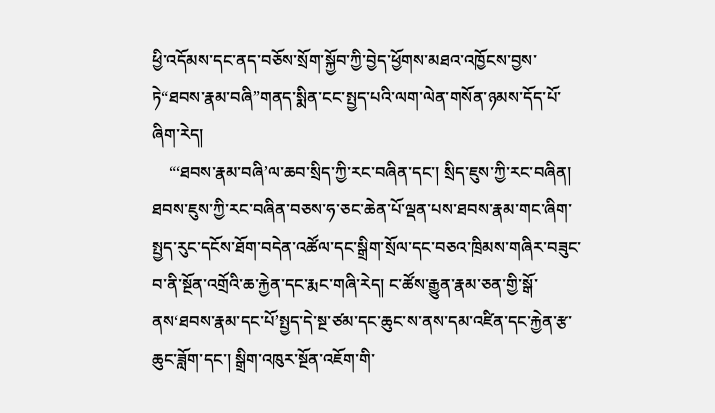ཕྱི་འདོམས་དང་ནད་བཅོས་སྲོག་སྐྱོབ་ཀྱི་བྱེད་ཕྱོགས་མཐའ་འཁྱོངས་བྱས་ཏེ“ཐབས་རྣམ་བཞི”གནད་སྨིན་ངང་སྤྱད་པའི་ལག་ལེན་གསོན་ཉམས་དོད་པོ་ཞིག་རེད།
    “‘ཐབས་རྣམ་བཞི’ལ་ཆབ་སྲིད་ཀྱི་རང་བཞིན་དང་། སྲིད་ཇུས་ཀྱི་རང་བཞིན། ཐབས་ཇུས་ཀྱི་རང་བཞིན་བཅས་ཧ་ཅང་ཆེན་པོ་ལྡན་པས་ཐབས་རྣམ་གང་ཞིག་སྤྱད་རུང་དངོས་ཐོག་བདེན་འཚོལ་དང་སྒྲིག་སྲོལ་དང་བཅའ་ཁྲིམས་གཞིར་བཟུང་བ་ནི་སྔོན་འགྲོའི་ཆ་རྐྱེན་དང་རྨང་གཞི་རེད། ང་ཚོས་རྒྱུན་རྣམ་ཅན་གྱི་སྒོ་ནས‘ཐབས་རྣམ་དང་པོ’སྤྱད་དེ་སྔ་ཙམ་དང་ཆུང་ས་ནས་དམ་འཛིན་དང་རྐྱེན་རྩ་ཆུང་ཟློག་དང་། སྒྲིག་འཁུར་སྔོན་འཇོག་གི་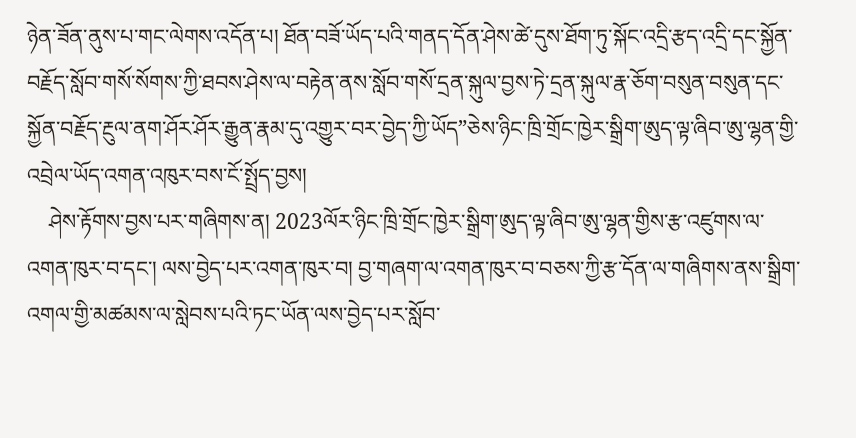ཉེན་ཟོན་ནུས་པ་གང་ལེགས་འདོན་པ། ཐོན་བཟོ་ཡོད་པའི་གནད་དོན་ཤེས་ཚེ་དུས་ཐོག་ཏུ་སྐོང་འདྲི་རྩད་འདྲི་དང་སྐྱོན་བརྗོད་སློབ་གསོ་སོགས་ཀྱི་ཐབས་ཤེས་ལ་བརྟེན་ནས་སློབ་གསོ་དྲན་སྐུལ་བྱས་ཏེ་དྲན་སྐུལ་རྣ་ཅོག་བསུན་བསུན་དང་སྐྱོན་བརྗོད་རྔུལ་ནག་ཤོར་ཤོར་རྒྱུན་རྣམ་དུ་འགྱུར་བར་བྱེད་ཀྱི་ཡོད”ཅེས་ཉིང་ཁྲི་གྲོང་ཁྱེར་སྒྲིག་ཨུད་ལྟ་ཞིབ་ཨུ་ལྷན་གྱི་འབྲེལ་ཡོད་འགན་འཁུར་བས་ངོ་སྤྲོད་བྱས།
    ཤེས་རྟོགས་བྱས་པར་གཞིགས་ན། 2023ལོར་ཉིང་ཁྲི་གྲོང་ཁྱེར་སྒྲིག་ཨུད་ལྟ་ཞིབ་ཨུ་ལྷན་གྱིས་རྩ་འཛུགས་ལ་འགན་ཁུར་བ་དང་། ལས་བྱེད་པར་འགན་ཁུར་བ། བྱ་གཞག་ལ་འགན་ཁུར་བ་བཅས་ཀྱི་རྩ་དོན་ལ་གཞིགས་ནས་སྒྲིག་འགལ་གྱི་མཚམས་ལ་སླེབས་པའི་ཏང་ཡོན་ལས་བྱེད་པར་སློབ་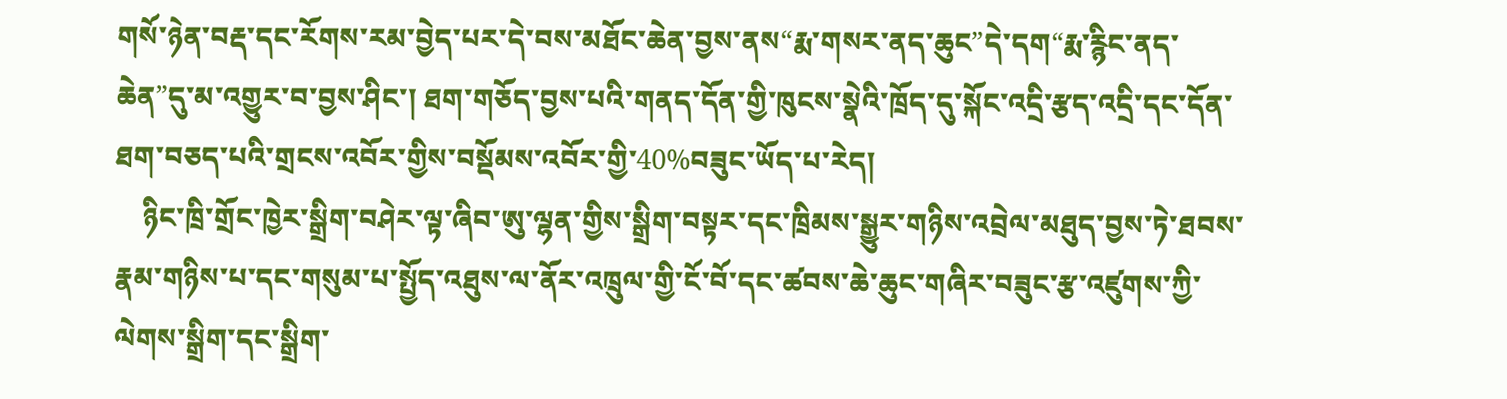གསོ་ཉེན་བརྡ་དང་རོགས་རམ་བྱེད་པར་དེ་བས་མཐོང་ཆེན་བྱས་ནས“རྨ་གསར་ནད་ཆུང”དེ་དག“རྨ་རྙིང་ནད་ཆེན”དུ་མ་འགྱུར་བ་བྱས་ཤིང་། ཐག་གཅོད་བྱས་པའི་གནད་དོན་གྱི་ཁུངས་སྣེའི་ཁྲོད་དུ་སྐོང་འདྲི་རྩད་འདྲི་དང་དོན་ཐག་བཅད་པའི་གྲངས་འབོར་གྱིས་བསྡོམས་འབོར་གྱི་40%བཟུང་ཡོད་པ་རེད།
    ཉིང་ཁྲི་གྲོང་ཁྱེར་སྒྲིག་བཤེར་ལྟ་ཞིབ་ཨུ་ལྷན་གྱིས་སྒྲིག་བསྟར་དང་ཁྲིམས་སྒྱུར་གཉིས་འབྲེལ་མཐུད་བྱས་ཏེ་ཐབས་རྣམ་གཉིས་པ་དང་གསུམ་པ་སྤྱོད་འཐུས་ལ་ནོར་འཁྲུལ་གྱི་ངོ་བོ་དང་ཚབས་ཆེ་ཆུང་གཞིར་བཟུང་རྩ་འཛུགས་ཀྱི་ལེགས་སྒྲིག་དང་སྒྲིག་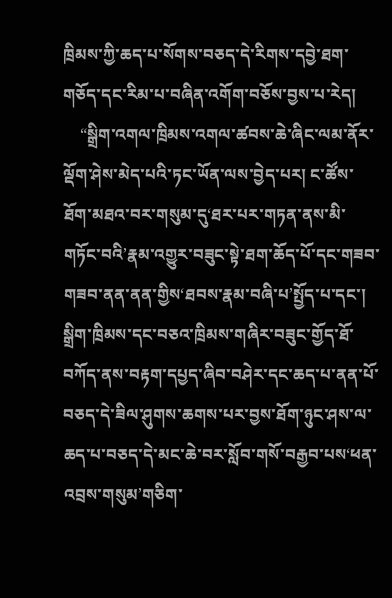ཁྲིམས་ཀྱི་ཆད་པ་སོགས་བཅད་དེ་རིགས་དབྱེ་ཐག་གཅོད་དང་རིམ་པ་བཞིན་འགོག་བཅོས་བྱས་པ་རེད།
    “སྒྲིག་འགལ་ཁྲིམས་འགལ་ཚབས་ཆེ་ཞིང་ལམ་ནོར་ལྡོག་ཤེས་མེད་པའི་ཏང་ཡོན་ལས་བྱེད་པར། ང་ཚོས་ཐོག་མཐའ་བར་གསུམ་དུ‘ཐར་པར་གཏན་ནས་མི་གཏོང་བའི’རྣམ་འགྱུར་བཟུང་སྟེ་ཐག་ཆོད་པོ་དང་གཟབ་གཟབ་ནན་ནན་གྱིས‘ཐབས་རྣམ་བཞི་པ’སྤྱོད་པ་དང་། སྒྲིག་ཁྲིམས་དང་བཅའ་ཁྲིམས་གཞིར་བཟུང་གྱོད་ཐོ་བཀོད་ནས་བརྟག་དཔྱད་ཞིབ་བཤེར་དང་ཆད་པ་ནན་པོ་བཅད་དེ་ཟིལ་ཤུགས་ཆགས་པར་བྱས་ཐོག་ཉུང་ཤས་ལ་ཆད་པ་བཅད་དེ་མང་ཆེ་བར་སློབ་གསོ་བརྒྱབ་པས‘ཕན་འབྲས་གསུམ’གཅིག་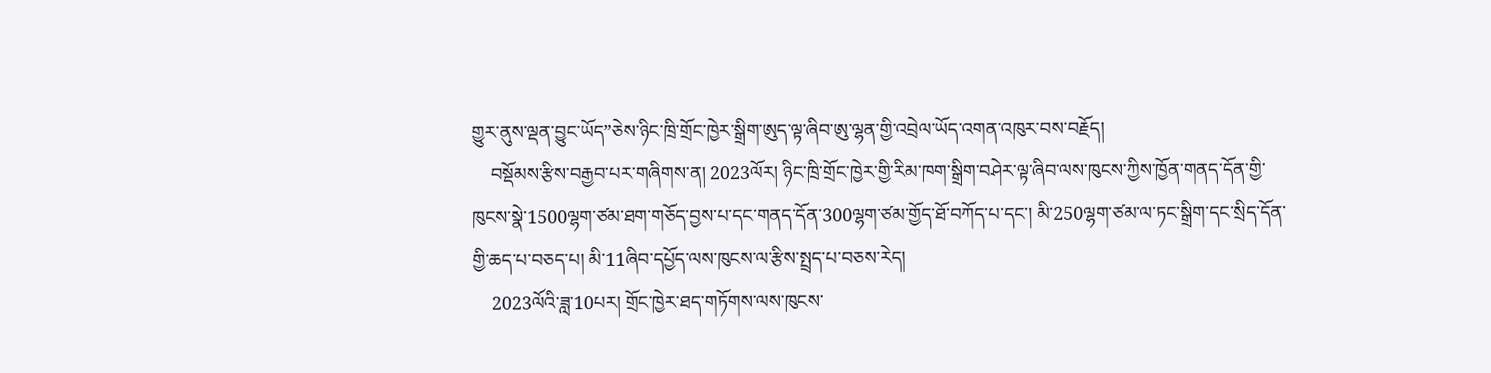གྱུར་ནུས་ལྡན་བྱུང་ཡོད”ཅེས་ཉིང་ཁྲི་གྲོང་ཁྱེར་སྒྲིག་ཨུད་ལྟ་ཞིབ་ཨུ་ལྷན་གྱི་འབྲེལ་ཡོད་འགན་འཁུར་བས་བརྗོད།
    བསྡོམས་རྩིས་བརྒྱབ་པར་གཞིགས་ན། 2023ལོར། ཉིང་ཁྲི་གྲོང་ཁྱེར་གྱི་རིམ་ཁག་སྒྲིག་བཤེར་ལྟ་ཞིབ་ལས་ཁུངས་ཀྱིས་ཁྱོན་གནད་དོན་གྱི་ཁུངས་སྣེ་1500ལྷག་ཙམ་ཐག་གཅོད་བྱས་པ་དང་གནད་དོན་300ལྷག་ཙམ་གྱོད་ཐོ་བཀོད་པ་དང་། མི་250ལྷག་ཙམ་ལ་ཏང་སྒྲིག་དང་སྲིད་དོན་གྱི་ཆད་པ་བཅད་པ། མི་11ཞིབ་དཔྱོད་ལས་ཁུངས་ལ་རྩིས་སྤྲད་པ་བཅས་རེད།
    2023ལོའི་ཟླ་10པར། གྲོང་ཁྱེར་ཐད་གཏོགས་ལས་ཁུངས་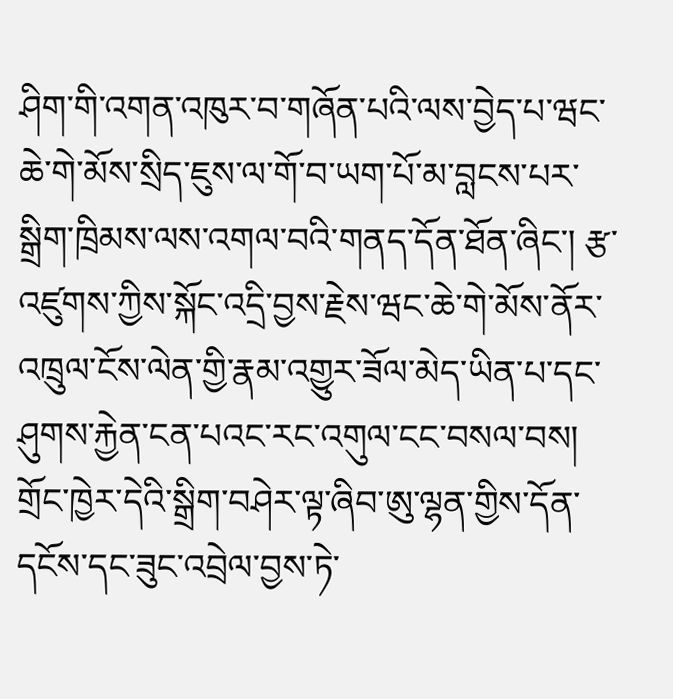ཤིག་གི་འགན་འཁུར་བ་གཞོན་པའི་ལས་བྱེད་པ་ཝང་ཆེ་གེ་མོས་སྲིད་ཇུས་ལ་གོ་བ་ཡག་པོ་མ་བླངས་པར་སྒྲིག་ཁྲིམས་ལས་འགལ་བའི་གནད་དོན་ཐོན་ཞིང་། རྩ་འཛུགས་ཀྱིས་སྐོང་འདྲི་བྱས་རྗེས་ཝང་ཆེ་གེ་མོས་ནོར་འཁྲུལ་ངོས་ལེན་གྱི་རྣམ་འགྱུར་ཟོལ་མེད་ཡིན་པ་དང་ཤུགས་རྐྱེན་ངན་པའང་རང་འགུལ་ངང་བསལ་བས། གྲོང་ཁྱེར་དེའི་སྒྲིག་བཤེར་ལྟ་ཞིབ་ཨུ་ལྷན་གྱིས་དོན་དངོས་དང་ཟུང་འབྲེལ་བྱས་ཏེ་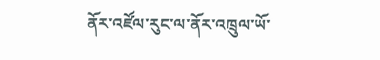ནོར་འཛོལ་རུང་ལ་ནོར་འཁྲུལ་ཡོ་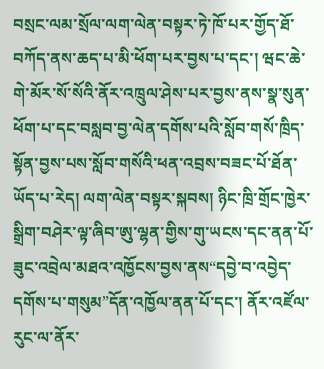བསྲང་ལམ་སྲོལ་ལག་ལེན་བསྟར་ཏེ་ཁོ་པར་གྱོད་ཐོ་བཀོད་ནས་ཆད་པ་མི་ཕོག་པར་བྱས་པ་དང་། ཝང་ཆེ་གེ་མོར་སོ་སོའི་ནོར་འཁྲུལ་ཤེས་པར་བྱས་ནས་སྣ་སུན་ཕོག་པ་དང་བསླབ་བྱ་ལེན་དགོས་པའི་སློབ་གསོ་ཁྲིད་སྟོན་བྱས་པས་སློབ་གསོའི་ཕན་འབྲས་བཟང་པོ་ཐོན་ཡོད་པ་རེད། ལག་ལེན་བསྟར་སྐབས། ཉིང་ཁྲི་གྲོང་ཁྱེར་སྒྲིག་བཤེར་ལྟ་ཞིབ་ཨུ་ལྷན་གྱིས་གུ་ཡངས་དང་ནན་པོ་ཟུང་འབྲེལ་མཐའ་འཁྱོངས་བྱས་ནས“དབྱེ་བ་འབྱེད་དགོས་པ་གསུམ”དོན་འཁྱོལ་ནན་པོ་དང་། ནོར་འཛོལ་རུང་ལ་ནོར་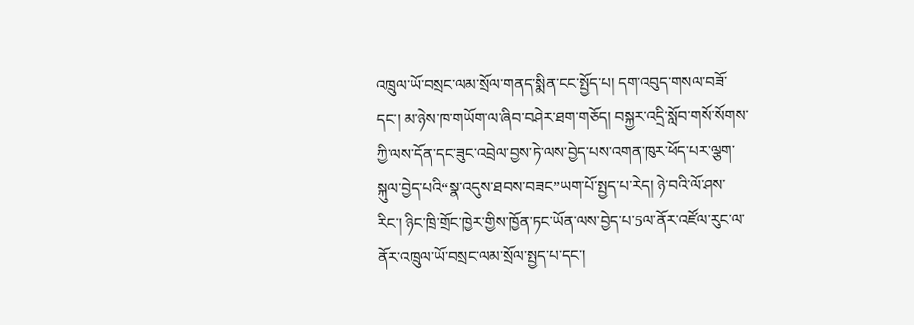འཁྲུལ་ཡོ་བསྲང་ལམ་སྲོལ་གནད་སྨིན་ངང་སྤྱོད་པ། དག་འབུད་གསལ་བཟོ་དང་། མ་ཉེས་ཁ་གཡོག་ལ་ཞིབ་བཤེར་ཐག་གཅོད། བསྐྱར་འདྲི་སློབ་གསོ་སོགས་ཀྱི་ལས་དོན་དང་ཟུང་འབྲེལ་བྱས་ཏེ་ལས་བྱེད་པས་འགན་ཁུར་ཕོད་པར་ལྕག་སྐུལ་བྱེད་པའི“སྣ་འདུས་ཐབས་བཟང”ཡག་པོ་སྤྱད་པ་རེད། ཉེ་བའི་ལོ་ཤས་རིང་། ཉིང་ཁྲི་གྲོང་ཁྱེར་གྱིས་ཁྱོན་ཏང་ཡོན་ལས་བྱེད་པ་5ལ་ནོར་འཛོལ་རུང་ལ་ནོར་འཁྲུལ་ཡོ་བསྲང་ལམ་སྲོལ་སྤྱད་པ་དང་།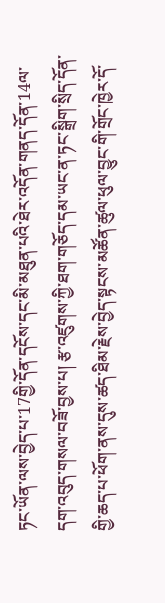ཏང་ཡོན་ལས་བྱེད་པ་17གྱི་དོན་དངོས་དང་མི་མཐུན་པའི་ཐེར་འདོན་གནད་དོན་14ལ་དག་འབུད་གསལ་བཟོ་བྱས་པ། རྩ་འཛུགས་ཀྱི་ཐག་གཅོད་དམ་ཡང་ན་ཏང་སྒྲིག་སྲིད་དོན་གྱི་ཆད་པ་ཕོག་ནས་དུས་ཚད་ཐིམ་རྗེས་བྱེད་སྟངས་མཚོན་ཚུལ་ཕུལ་བྱུང་གི་གྲོང་ཁྱེར་དོ་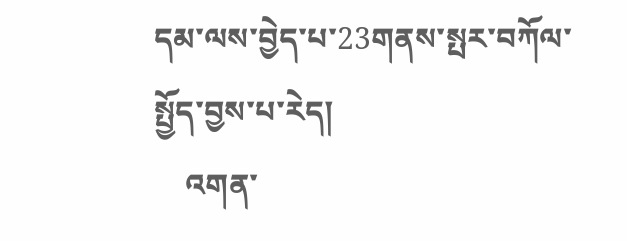དམ་ལས་བྱེད་པ་23གནས་སྤར་བཀོལ་སྤྱོད་བྱས་པ་རེད།
    འགན་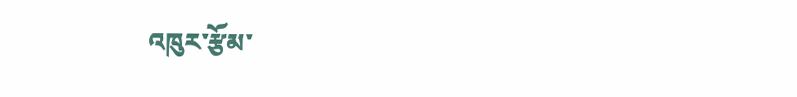འཁུར་རྩོམ་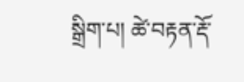སྒྲིག་པ། ཚེ་བརྟན་རྡོ་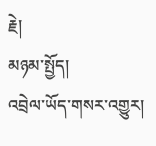རྗེ།
མཉམ་སྤྱོད།
འབྲེལ་ཡོད་གསར་འགྱུར།